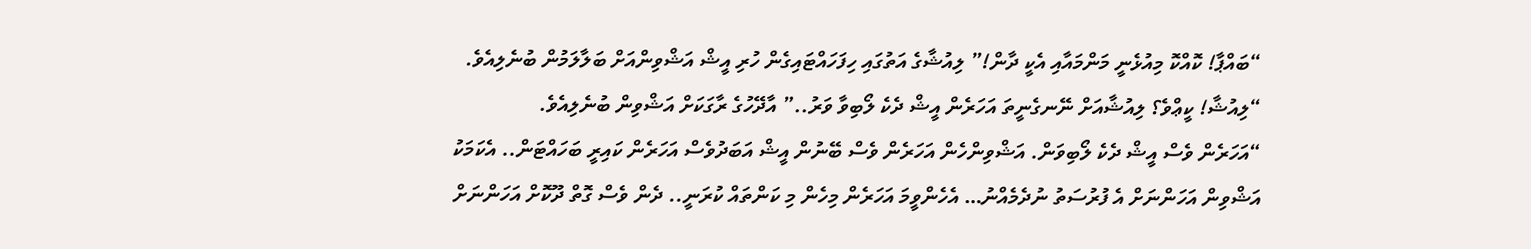“ބައްޕާ! ކޮއްކޮ މިއުޅެނީ މަންމައާއި އެކީ ދާން!” ލިއުޝާގެ އަތުގައި ހިފަހައްޓައިގެން ހުރި އީޝް އަޝްވިންއަށް ބަލާލަމުން ބުނެލިއެވެ.
“ލިއުޝާ! ކީޢްވެ؟ ލިއުޝާއަށް ނޭނގެނީތަ އަހަރެން އީޝް ދެކެ ލޯބިވާ ވަރު..” އާދޭހުގެ ރާގަކަށް އަޝްވިން ބުނެލިއެވެ.
“އަހަރެން ވެސް އީޝް ދެކެ ލޯބިވަން. އަޝްވިންހެން އަހަރެން ވެސް ބޭނުން އީޝް އަބަދުވެސް އަހަރެން ކައިރީ ބަހައްޓަން.. އެކަމަކު އަޝްވިން އަހަންނަށް އެ ފުރުސަތު ނުދެމެއްނު… އެހެންވީމަ އަހަރެން މިހެން މި ކަންތައް ކުރަނީ.. ދެން ވެސް ގޮތް ދޫކޮށް އަހަންނަށް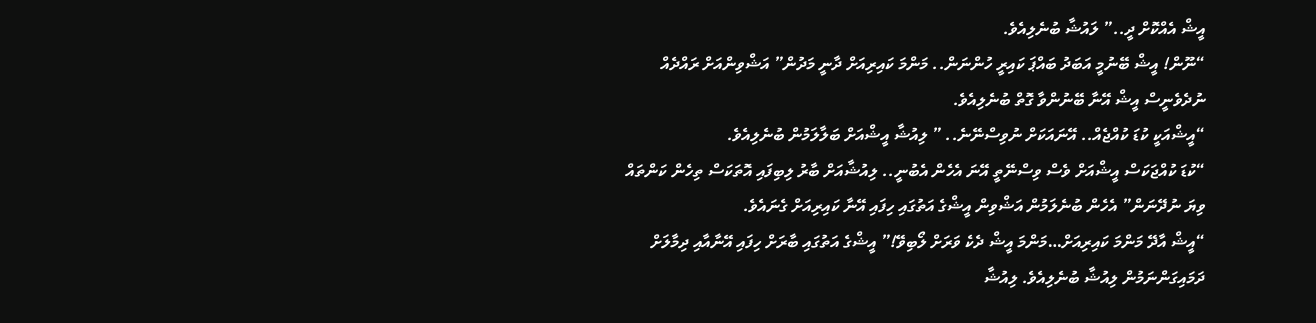އީޝް އެއްކޮށް ދީ..” ލައުޝާ ބުނެލިއެވެ.
“ނޫން! އީޝް ބޭނުމީ އަބަދު ބައްޕަ ކައިރީ ހުންނަން.. މަންމަ ކައިރިއަށް ދާނީ މަދުން” އަޝްވިންއަށް ރައްދެއް ނުދެވެނީސް އީޝް އޭނާ ބޭނުންވާ ގޮތް ބުނެލިއެވެ.
“އީޝްއަކީ ކުޑަ ކުއްޖެއް.. އޭނައަކަށް ނުވިސްނޭނެ.. ” ލިއުޝާ އީޝްއަށް ބަލާލަމުން ބުނެލިއެވެ.
“ކުޑަ ކުއްޖަކަސް އީޝްއަށް ވެސް ވިސްނޭތީ އޭނަ އެހެން އެބުނީ.. ލިއުޝާއަށް ބާރު ލިބިފައި އޮތަކަސް ތިހެން ކަންތައް ވިޔަ ނުދޭނަން” އެހެން ބުނެލަމުން އަޝްވިން އީޝްގެ އަތުގައި ހިފައި އޭނާ ކައިރިއަށް ގެނައެވެ.
“އީޝް އާދޭ މަންމަ ކައިރިއަށް…މަންމަ އީޝް ދެކެ ވަރަށް ލޯބިވޭ!” އީޝްގެ އަތުގައި ބާރަށް ހިފައި އޭނާއާއި ދިމާލަށް ދަމައިގަންނަމުން ލިއުޝާ ބުނެލިއެވެ. ލިއުޝާ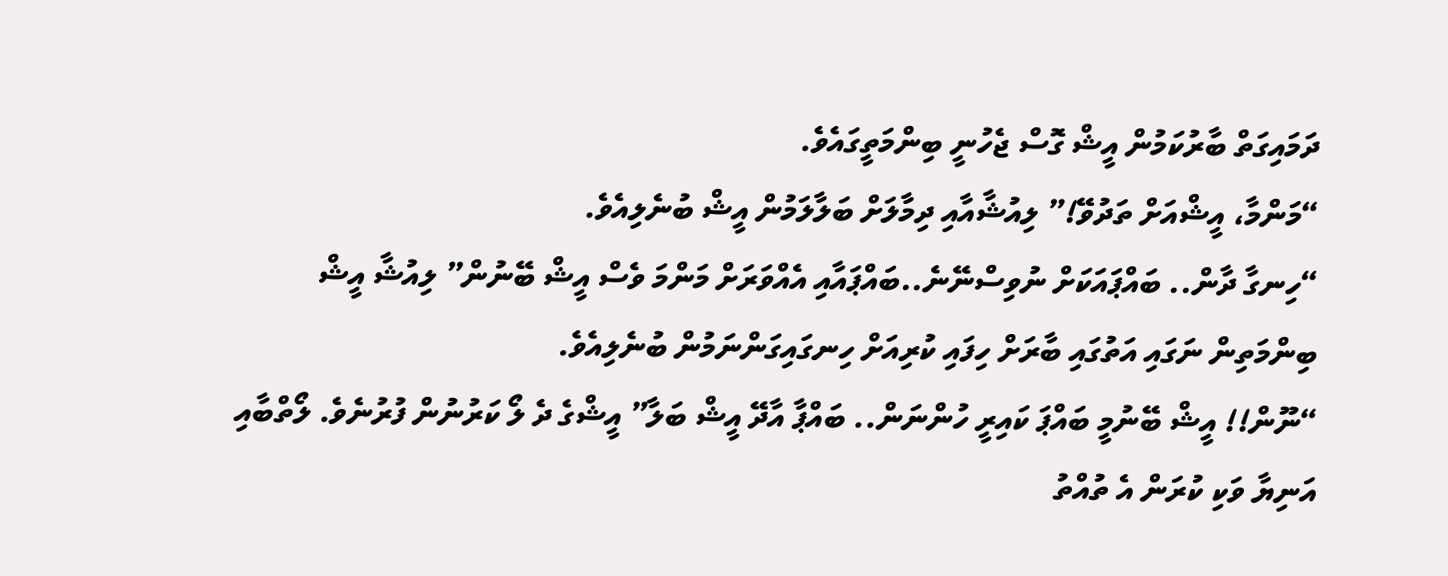ދަމައިގަތް ބާރުކަމުން އީޝް ގޮސް ޖެހުނީ ބިންމަތީގައެވެ.
“މަންމާ، އީޝްއަށް ތަދުވޭ!” ލިއުޝާއާއި ދިމާލަށް ބަލާލަމުން އީޝް ބުނެލިއެވެ.
“ހިނގާ ދާން.. ބައްޕައަކަށް ނުވިސްނޭނެ..ބައްޕައާއި އެއްވަރަށް މަންމަ ވެސް އީޝް ބޭނުން” ލިއުޝާ އީޝް ބިންމަތިން ނަގައި އަތުގައި ބާރަށް ހިފައި ކުރިއަށް ހިނގައިގަންނަމުން ބުނެލިއެވެ.
“ނޫން!! އީޝް ބޭނުމީ ބައްޕަ ކައިރީ ހުންނަން.. ބައްޕާ އާދޭ އީޝް ބަލާ” އީޝްގެ ދެ ލޯ ކަރުނުން ފުރުނެވެ. ލޯތްބާއި އަނިޔާ ވަކި ކުރަން އެ ތުއްތު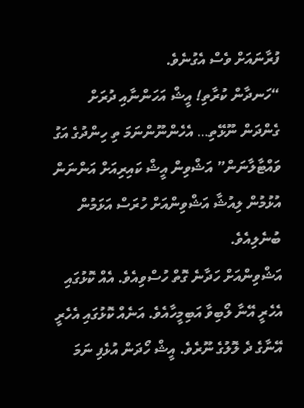ފުރާނައަށް ވެސް އެގުނެވެ.
“ހަނދާން ކުރާތި! އީޝް އަހަންނާއި ދުރަށް ގެންދަން ނޫޅޭތި… އެހެންނޫންނަމަ ތި ހިންދުގެ އަގު ވައްޓާލާނަން” އަޝްވިން އީޝް ކައިރިއަށް އަންނަން އުޅުމުން ލިއުޝާ އަޝްވިންއަށް ހުރަސް އަޅަމުން ބުނެލިއެވެ.
އަޝްވިންއަށް ހަދާނެ ގޮތް ހުސްވިއެވެ. އެއް ކޮޅުގައި އެހެރީ އޭނާ ލޯބިވާ އަބިމީހާއެވެ. އަނެއް ކޮޅުގައި އެހެރީ އޭނާގެ ދެ ލޮލުގެ ނޫރެވެ. އީޝް ހޯދަން އުޅެފި ނަމަ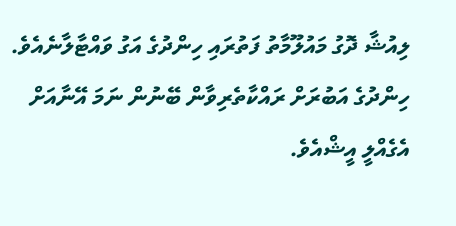ލިއުޝާ ދޮގު މައުލޫމާތު ފަތުރައި ހިންދުގެ އަގު ވައްޓާލާނެއެވެ. ހިންދުގެ އަބުރަށް ރައްކާތެރިވާން ބޭނުން ނަމަ އޭނާއަށް އެގެއްލީ އީޝްއެވެ.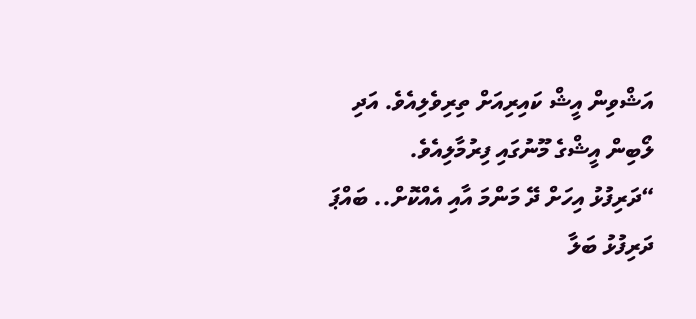އަޝްވިން އީޝް ކައިރިއަށް ތިރިވެލިއެވެ. އަދި ލޯބިން އީޝްގެ މޫނުގައި ފިރުމާލިއެވެ.
“ދަރިފުޅު އިހަށް ދޭ މަންމަ އާއި އެއްކޮށް.. ބައްޕަ ދަރިފުޅު ބަލާ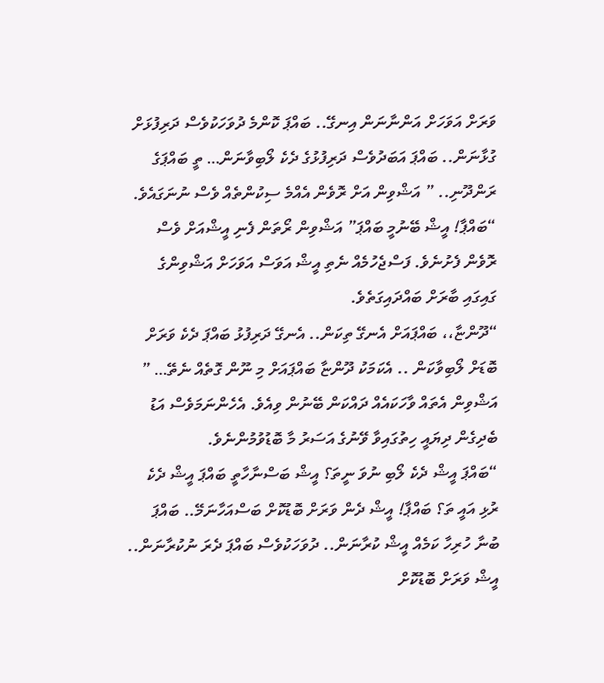ވަރަށް އަވަހަށް އަންނާނަން އިނގޭ.. ބައްޕަ ކޮންމެ ދުވަހަކުވެސް ދަރިފުޅަށް ގުޅާނަން.. ބައްޕަ އަބަދުވެސް ދަރިފުޅުގެ ދެކެ ލޯބިވާނަން… ތީ ބައްޕަގެ ރަންދޫނި.. ” އަޝްވިން އަށް ރޮވެން އެއްމެ ސިކުންތެއް ވެސް ނުނަގައެވެ.
“ބައްޕާ! އީޝް ބޭނުމީ ބައްޕަ” އަޝްވިން ރޯތަން ފެނި އީޝްއަށް ވެސް ރޮވެން ފެށުނެވެ. ފަސްޖެހުމެއް ނެތި އީޝް އަވަސް އަވަހަށް އަޝްވިންގެ ގައިގައި ބާރަށް ބައްދައިގަތެވެ.
“ދޫންޏާ،، ބައްޕައަށް އެނގޭ ތިކަން.. އެނގޭ ދަރިފުޅު ބައްޕަ ދެކެ ވަރަށް ބޮޑަށް ލޯބިވާކަން .. އެކަމަކު ދޫންޏާ ބައްޕައަށް މި ނޫން ގޮތެއް ނެތޭ… ” އަޝްވިން އެތައް ވާހަކައެއް ދައްކަން ބޭނުން ވިއެވެ. އެހެންނަމަވެސް އަޑު ބެދިގެން ދިޔައީ ހިތުގައިވާ ވޭނުގެ އަސަރު މާ ބޮޑުވުމުންނެވެ.
“ބައްޕަ އީޝް ދެކެ ލޯބި ނުވަ ނީތަ؟ އީޝް ބަސްނާހާތީ ބައްޕަ އީޝް ދެކެ ރުޅި އައީ ތަ؟ ބައްޕާ! އީޝް ދެން ވަރަށް ބޮޑުކޮށް ބަސްއަހާނަމޭ.. ބައްޕަ ބުނާ ހުރިހާ ކަމެއް އީޝް ކުރާނަން.. ދުވަހަކުވެސް ބައްޕަ ދެރަ ނުކުރާނަން.. އީޝް ވަރަށް ބޮޑުކޮށް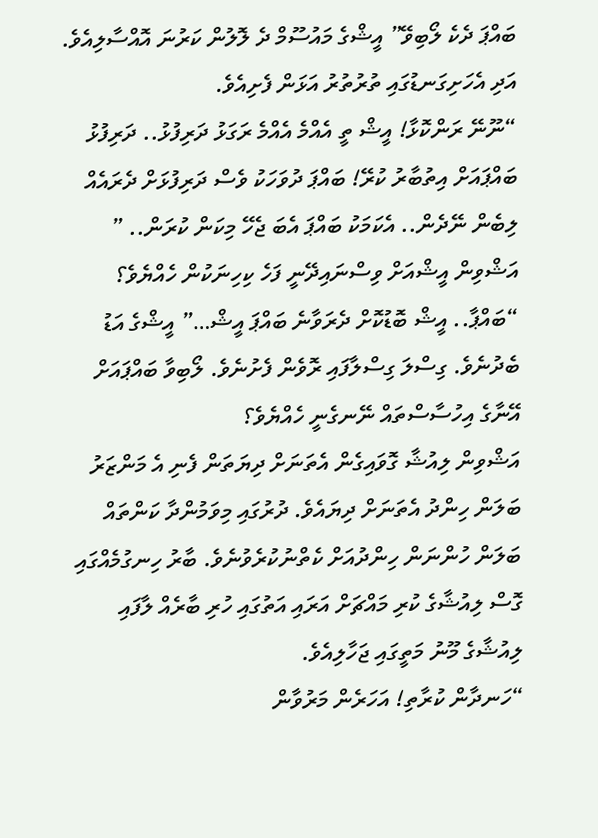ބައްޕަ ދެކެ ލޯބިވޭ” އީޝްގެ މައުސޫމް ދެ ލޮލުން ކަރުނަ އޮއްސާލިއެވެ. އަދި އެހަށިގަނޑުގައި ތުރުތުރު އަޅަން ފެށިއެވެ.
“ނޫނޭ ރަންކޮޅާ! އީޝް ތީ އެއްމެ އެއްމެ ރަގަޅު ދަރިފުޅު.. ދަރިފުޅު ބައްޕައަށް އިތުބާރު ކުރޭ! ބައްޕަ ދުވަހަކު ވެސް ދަރިފުޅަށް ދެރައެއް ލިބެން ނޭދެން.. އެކަމަކު ބައްޕަ އެބަ ޖެހޭ މިކަން ކުރަން.. ” އަޝްވިން އީޝްއަށް ވިސްނައިދޭނީ ފަހެ ކިހިނަކުން ހެއްޔެވެ؟
“ބައްޕާ.. އީޝް ބޮޑުކޮށް ދެރަވާނެ ބައްޕަ އީޝް…” އީޝްގެ އަޑު ބެދުނެވެ. ގިސްލަ ގިސްލާފައި ރޮވެން ފެށުނެވެ. ލޯބިވާ ބައްޕައަށް އޭނާގެ އިހުސާސްތައް ނޭނގެނީ ހެއްޔެވެ؟
އަޝްވިން ލިއުޝާ ގޮވައިގެން އެތަނަށް ދިޔަތަން ފެނި އެ މަންޒަރު ބަލަން ހިންދު އެތަނަށް ދިޔައެވެ. ދުރުގައި މިވަމުންދާ ކަންތައް ބަލަން ހުންނަން ހިންދުއަށް ކެތްނުކުރެވުނެވެ. ބާރު ހިނގުމެއްގައި ގޮސް ލިއުޝާގެ ކުރި މައްޗަށް އަރައި އަތުގައި ހުރި ބާރެއް ލާފައި ލިއުޝާގެ މޫނު މަތީގައި ޖަހާލިއެވެ.
“ހަނދާން ކުރާތި! އަހަރެން މަރުވާން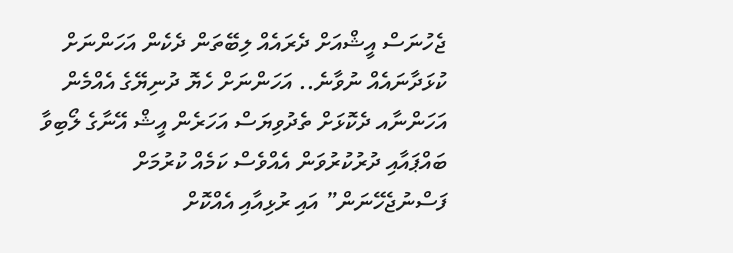ޖެހުނަސް އީޝްއަށް ދެރައެއް ލިބޭތަން ދެކެން އަހަންނަށް ކުޅަދާނައެއް ނުވާނެ.. އަހަންނަށް ހެޔޮ ދުނިޔޭގެ އެއްމެން އަހަންނާއ ދެކޮޅަށް ތެދުވިޔަސް އަހަރެން އީޝް އޭނާގެ ލޯބިވާ ބައްޕައާއި ދުރުކުރުވަން އެއްވެސް ކަމެއް ކުރުމަށް ފަސްނުޖެހޭނަން” އައި ރުޅިއާއި އެއްކޮށް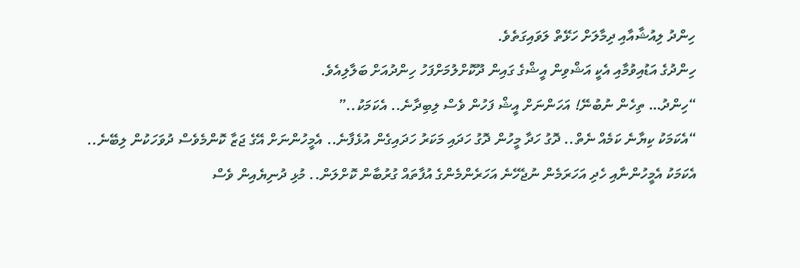ހިންދު ލިއުޝާއާއި ދިމާލަށް ހަޅޭތް ލަވައިގަތެވެ.
ހިންދުގެ އަޑުއިވުމާއި އެކީ އަޝްވިން އީޝްގެ ގައިން ދޫކޮށްލުމަށްފަހު ހިންދުއަށް ބަލާލިއެވެ.
“ހިންދު… ތިހެން ނުބުނޭ! އަހަންނަށް އީޝް ފަހުން ވެސް ލިބިދާނެ.. އެކަމަކު..”
“އެކަމަކު ކިޔާނެ ކަމެއް ނެތް.. ދޮގު ހަދާ މީހުން ދޮގު ހަދައި މަކަރު ހަދައިގެން އުޅެފާނެ.. އެމީހުންނަށް އޭގެ ޖަޒާ ކޮންމެވެސް ދުވަހަކުން ލިބޭނެ.. އެކަމަކު އެމީހުންނާއި ހެދި އަހަރަމެން ނުޖެހޭނެ އަހަރެންމެންގެ އުފާތައް ގުރުބާން ކޮށްލަން.. މުޅި ދުނިޔެއިން ވެސް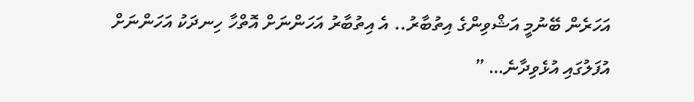އަހަރެން ބޭނުމީ އަޝްވިންގެ އިތުބާރު.. އެ އިތުބާރު އަހަންނަށް އޮތްހާ ހިނދަކު އަހަންނަށް އުފަލުގައި އުޅެވިދާނެ… ”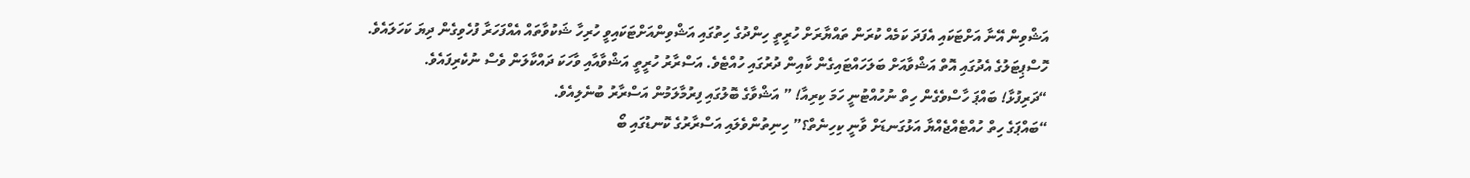އަޝްވިން އޭނާ އަށްޓަކައި އެފަދަ ކަމެއް ކުރަން ތައްޔާރަށް ހުރީތީ ހިންދުގެ ހިތުގައި އަޝްވިންއަށްޓަކައިވީ ހުރިހާ ޝަކުވާތައް އެއްފަހަރާ ފުހެވިގެން ދިޔަ ކަހަލައެވެ.
ހޮސްޕިޓަލުގެ އެދުގައި އޮތް އަޝްވާއަށް ބަލަހައްޓައިގެން ކާއިން ދުރުގައި ހުއްޓެވެ. އަސްރާރު ހުރީތީ އަޝްވާއާއި ވާހަކަ ދައްކާލަން ވެސް ނުކެރިފައެވެ.
“ދަރިފުޅާ! ބައްޕަ ހާސްވެގެން ހިތް ނުހުއްޓުނީ ހަމަ ކިރިއާ! ” އަޝްވާގެ ބޮލުގައި ފިރުމާލަމުން އަސްރާރު ބުނެލިއެވެ.
“ބައްޕަގެ ހިތް ހުއްޓެއްޖެއްޔާ އަޅުގަނޑަށް ވާނީ ކިހިނެތް؟” ހިނިތުންވެލައި އަސްރާރުގެ ކޮނޑުގައި ބޯ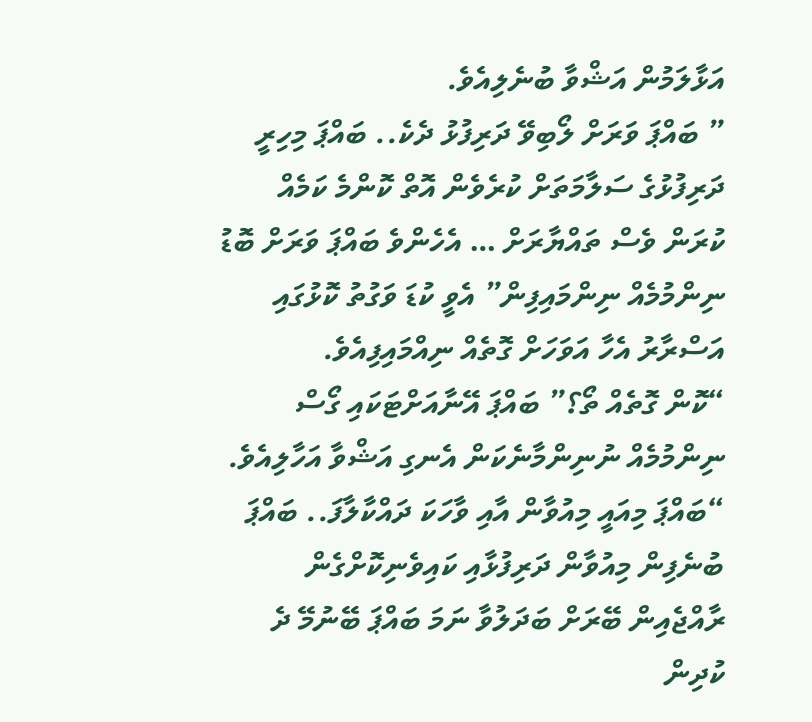އަޅާލަމުން އަޝްވާ ބުނެލިއެވެ.
” ބައްޕަ ވަރަށް ލޯބިވޭ ދަރިފުޅު ދެކެ.. ބައްޕަ މިހިރީ ދަރިފުޅުގެ ސަލާމަތަށް ކުރެވެން އޮތް ކޮންމެ ކަމެއް ކުރަން ވެސް ތައްޔާރަށް … އެހެންވެ ބައްޕަ ވަރަށް ބޮޑު ނިންމުމެއް ނިންމައިފިން” އެވީ ކުޑަ ވަގުތު ކޮޅުގައި އަސްރާރު އެހާ އަވަހަށް ގޮތެއް ނިއްމައިފިއެވެ.
“ކޮން ގޮތެއް ތޯ؟” ބައްޕަ އޭނާއަށްޓަކައި ގޯސް ނިންމުމެއް ނުނިންމާނެކަން އެނގި އަޝްވާ އަހާލިއެވެ.
“ބައްޕަ މިއައީ މިއުވާން އާއި ވާހަކަ ދައްކާލާފަ.. ބައްޕަ ބުނެފިން މިއުވާން ދަރިފުޅާއި ކައިވެނިކޮށްގެން ރާއްޖެއިން ބޭރަށް ބަދަލުވާ ނަމަ ބައްޕަ ބޭނުމޭ ދެ ކުދިން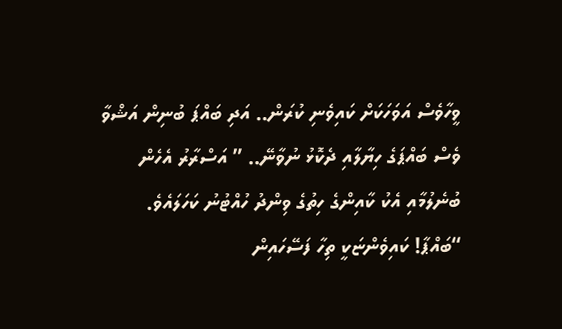ވީހާވެސް އަވަހަކަށް ކައިވެނި ކުރަން.. އަދި ބައްޕަ ބުނިން އަޝްވާ ވެސް ބައްޕަގެ ހިޔާލާއި ދެކޮޅު ނުވާނޭ.. ” އަސްރާރު އެހެން ބުނެލުމާއި އެކު ކާއިންގެ ހިތުގެ ވިންދު ހުއްޓުނު ކަހަލައެވެ.
“ބައްޕާ! ކައިވެންޏަކީ ތިހާ ފަސޭހައިން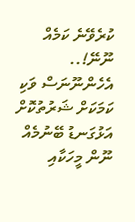ކުރެވޭނެ ކަމެއް ނޫނޭ!.. އެހެންނޫނަސް ވަކި ކަމަކަށް ޝަރުތުކޮށް އަޅުގަނޑު ބޭނުމެއް ނޫން މީހަކާއި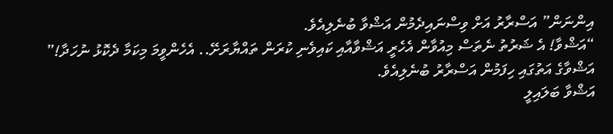އިންނަން” އަސްރާރު އަށް ވިސްނައިދެމުން އަޝްވާ ބުނެލިއެވެ.
“އަޝްވާ! އެ ޝަރުތު ނެތަސް މިއުވާން އެހެރީ އަޝްވާއާއި ކައިވެނި ކުރަން ތައްޔާރަށޭ.. އެހެންވީމަ މިކަމާ ދެކޮޅު ނުހަދާ!” އަޝްވާގެ އަތުގައި ހިފަމުން އަސްރާރު ބުނެލިއެވެ.
އަޝްވާ ބަލައިލީ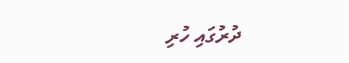ދުރުގައި ހުރި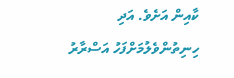ކާއިން އަށެވެ. އަދި ހިނިތުންވެލުމަށްފަހު އަސްރާރު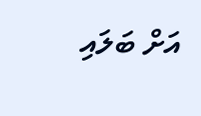އަށް ބަލައި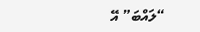“ލައްބަ” އޭ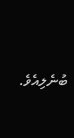ބުނެލިއެވެ.